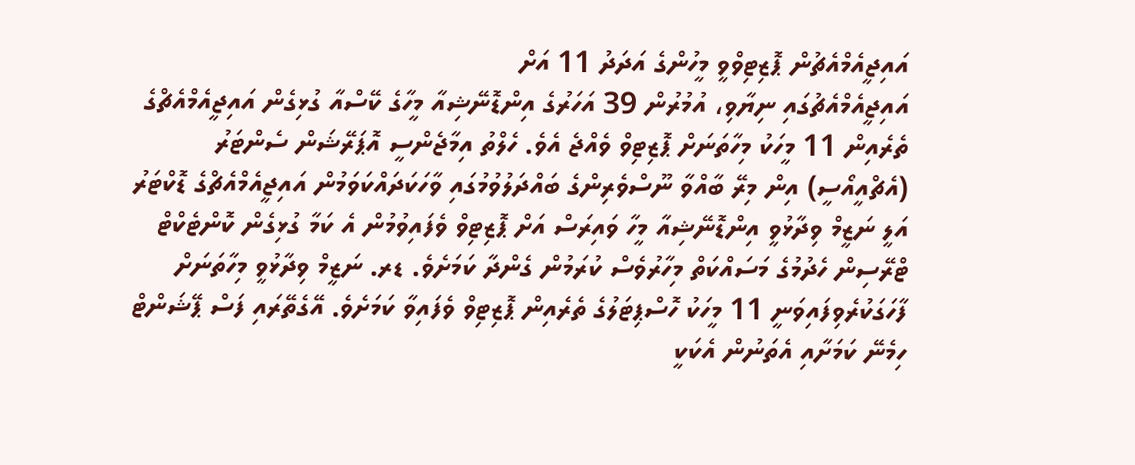އައިޖީއެމްއެޗުން ޕޮޒިޓިވްވީ މީހުންގެ އަދަދު 11 އަށް
އައިޖީއެމްއެޗުގައި ނިޔާވި، އުމުރުން 39 އަހަރުގެ އިންޑޮނޭޝިއާ މީހާގެ ކޭސްއާ ގުޅިގެން އައިޖީއެމްއެޗްގެ ތެރެއިން 11 މީހަކު މިހާތަނަށް ޕޮޒިޓިވް ވެއްޖެ އެވެ. ހެލްތު އިމާޖެންސީ އޮޕަރޭޝަން ސެންޓަރު (އެޗްއީއޯސީ) އިން މިރޭ ބާއްވާ ނޫސްވެރިންގެ ބައްދަލުވުމުގައި ވާހަކަދައްކަވަމުން އައިޖީއެމްއެޗްގެ ޑޮކްޓަރު އަލީ ނަޒީމް ވިދާޅުވީ އިންޑޮނޭޝިއާ މީހާ ވައިރަސް އަށް ޕޮޒިޓިވް ވެފައިވުމުން އެ ކަމާ ގުޅިގެން ކޮންޓެކްޓް ޓްރޭސިން ހެދުމުގެ މަސައްކަތް މިހާރުވެސް ކުރަމުން ގެންދާ ކަމަށެވެ. ޑރ. ނަޒީމް ވިދާޅުވީ މިހާތަނަށް ފާހަގަކުރެވިފައިވަނީ 11 މީހަކު ހޮސްޕިޓަލުގެ ތެރެއިން ޕޮޒިޓިވް ވެފައިވާ ކަމަށެވެ. އޭގެތޭރައި ފަސް ޕޭޝަންޓް ހިމެނޭ ކަމަށާއި އެތަނުން އެކަކީ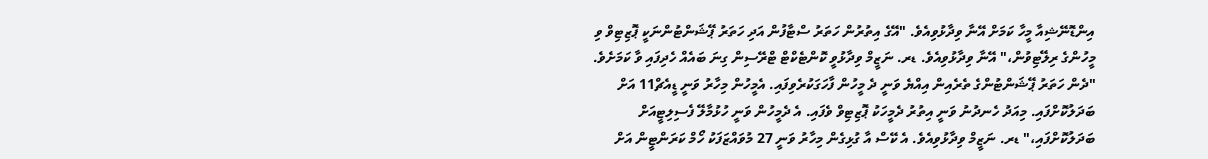އިންޑޮނޭޝިއާ މީހާ ކަމަށް އޭނާ ވިދާޅުވިއެވެ. "އޭގެ އިތުރުން ހަތަރު ސްޓާފުން އަދި ހަތަރު ޕޭޝަންޓުންނަކީ ޕޮޒިޓިވް ވި މީހުންގެ ރިލޭޓިވުން،" އޭނާ ވިދާޅުވިއެވެ. ޑރ. ނަޒީމް ވިދާޅުވީ ކޮންޓެކްޓް ޓްރޭސިން ގިނަ ބައެއް ހެދިފައި ވާ ކަމަށެވެ. "ދެން ހަތަރު ޕޭޝަންޓުންގެ ތެރެއިން އިއްޔެ ވަނީ ދެ މީހުން ފާހަގަކުރެވިފައި. އެމީހުން މިހާރު ވަނީ ޑީއެޗް11 އަށް ބަދަލުކޮށްފައި. މިއަދު ހެނދުނު ވަނީ އިތުރު ދެމީހަކު ޕޮޒިޓިވް ވެފައި. އެ ދެމީހުން ވަނީ ހުޅުމާލޭ ފެސިލިޓީއަށް ބަދަލުކޮށްފައި،" ޑރ. ނަޒީމް ވިދާޅުވިއެވެ. އެ ކޭސް އާ ގުޅިގެން މިހާރު ވަނީ 27 މުވައްޒަފަކު ހޯމް ކަރަންޓީން އަށް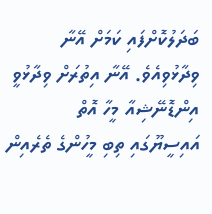ބަދަލުކޮށްފައި ކަމަށް އޭނާ ވިދާޅުވިއެވެ. އޭނާ އިތުރަށް ވިދާޅުވީ އިންޑޮނޭޝިއާ މީހާ އޮތް އައިސީޔޫގައި ތިބި މީހުންގެ ތެރެއިން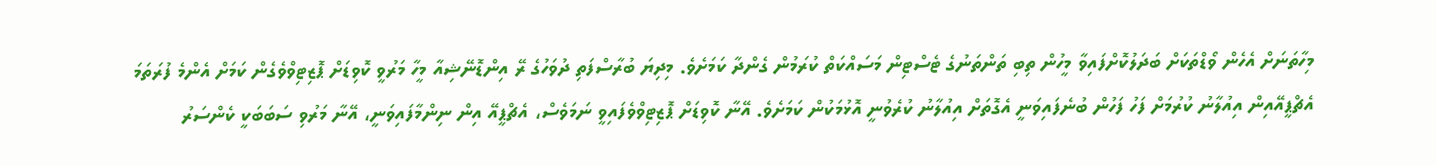މިހާތަނަށް އެހެން ވޯޑްތަކަށް ބަދަލުކޮށްފައިވާ މީހުން ތިބި ތަންތަނުގެ ޓެސްޓިން މަސައްކަތް ކުރަމުން ގެންދާ ކަމަށެވެ. މިދިޔަ ބުރާސްފަތި ދުވަހުގެ ރޭ އިންޑޮނޭޝިއާ މީހާ މަރުވީ ކޮވިޑަށް ޕޮޒިޓިވްވެގެން ކަމަށް އެންމެ ފުރަތަމަ އެޗްޕީއޭއިން އިއުލާނު ކުރުމަށް ފަހު ފަހުން ބުނެފައިވަނީ އެގޮތަށް އިއުލާނު ކުރެވުނީ އޮޅުމަކުން ކަމަށެވެ. އޭނާ ކޮވިޑަށް ޕޮޒިޓިވްވެފައިވީ ނަމަވެސް، އެޗްޕީއޭ އިން ނިންމާފައިވަނީ، އޭނާ މަރުވި ސަބަބަކީ ކެންސަރު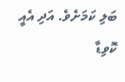ބަލި ކަމަށެވެ. އަދި އެއީ ކޮވިޑާ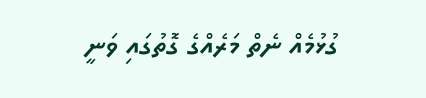ގުޅުމެއް ނެތް މަރެއްގެ ގޮތުގައި ވަނީ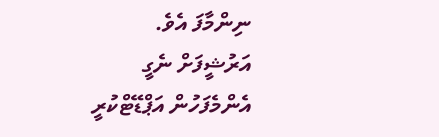ނިންމާފަ އެވެ.
އަރުޝީފަށް ނެގީ
އެންމެފަހުން އަޕްޑޭޓްކުރީ